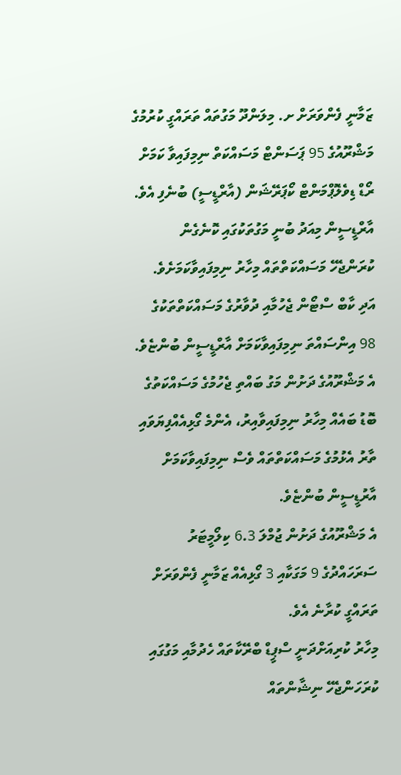ޒަމާނީ ފެންވަރަށް ށ. މިލަންދޫ މަގުތައް ތަރައްގީ ކުރުމުގެ މަޝްރޫއުގެ 95 ޕަސަންޓް މަސައްކަތް ނިމިފައިވާ ކަމަށް ރޯޑް ޑިވެލޮޕްމަންޓް ކޯޕަރޭޝަން (އާރްޑީސީ) ބުނެފި އެވެ.
އާރްޑީސީން މިއަދު ބުނީ މަގުތަކުގައި ކޮނެގެން ކުރަންޖެހޭ މަސައްކަތްތައް މިހާރު ނިމިފައިވާކަމަށެވެ. އަދި ކާބް ސްޓޯން ޖެހުމާއި ދުވާރުގެ މަސައްކަތްތަކުގެ 98 އިންސައްތަ ނިމިފައިވާކަމަށް އާރްޑީސީން ބުންޏެވެ. އެ މަޝްރޫއުގެ ދަށުން މަގު ބައްތި ޖެހުމުގެ މަސައްކަތުގެ ބޮޑު ބައެއް މިހާރު ނިމިފައިވާއިރު، އެންމެ ގޯޅިއެއްފިޔަވައި ތާރު އެޅުމުގެ މަސައްކަތްތައް ވެސް ނިމިފައިވާކަމަށް އާރުޑީސީން ބުންޏެވެ.
އެ މަޝްރޫއުގެ ދަށުން ޖުމްލަ 6.3 ކިލޯމީޓަރު ސަރަހައްދުގެ 9 މަގަކާއި 3 ގޯޅިއެއް ޒަމާނީ ފެންވަރަށް ތަރައްގީ ކުރާނެ އެވެ.
މިހާރު ކުރިއަށްދަނީ ސްޕީޑް ބްރޭކާތައް ހެދުމާއި މަގުގައި ކުރަހަންޖެހޭ ނިޝާންތައް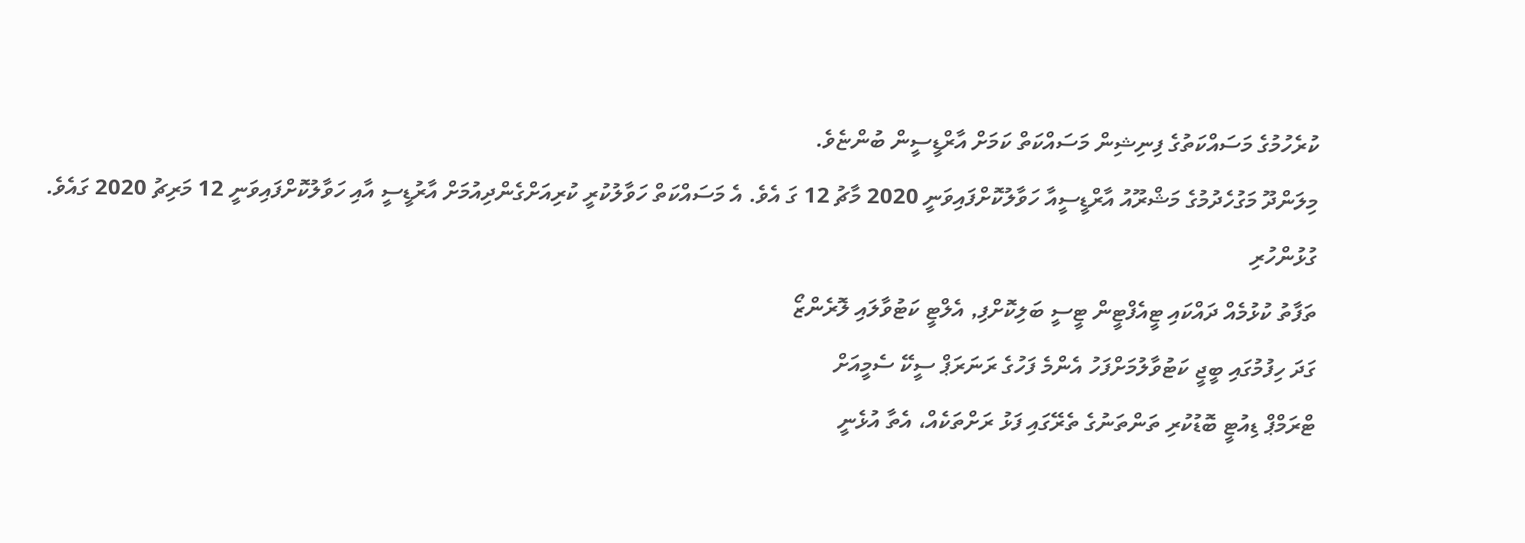ކުރެހުމުގެ މަސައްކަތުގެ ފިނިޝިން މަސައްކަތް ކަމަށް އާރްޑީސީން ބުންޏެވެ.
މިލަންދޫ މަގުހެދުމުގެ މަޝްރޫއު އާރްޑީސީއާ ހަވާލުކޮށްފައިވަނީ 2020 މާޗު 12 ގަ އެވެ. އެ މަސައްކަތް ހަވާލުކުރީ ކުރިއަށްގެންދިއުމަށް އާރުޑީސީ އާއި ހަވާލުކޮށްފައިވަނީ 12 މަރިޗު 2020 ގައެވެ.
ގުޅުންހުރި
ތަފާތު ކުޅުމެއް ދައްކައި ޓީއެފްޓީން ޓީސީ ބަލިކޮށްފި, އެލްޓީ ކަޓުވާލައި ލޮރެންޒޯ
ގަދަ ހިފުމުގައި ބީޖީ ކަޓުވާލުމަށްފަހު އެންމެ ފަހުގެ ރަނަރަޕް ސީކޭ ސެމީއަށް
ޓްރަމްޕް ޑިއުޓީ ބޮޑުކުރި ތަންތަނުގެ ތެރޭގައި ފަޅު ރަށްތަކެއް، އެތާ އުޅެނީ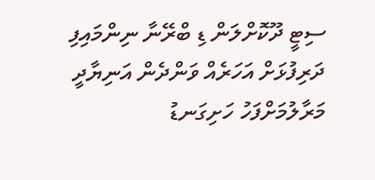ސިޓީ ދޫކޮށްލަން ޑި ބްރޭނާ ނިންމައިފި
ދަރިފުޅަށް އަހަރެއް ވަންދެން އަނިޔާދީ މަރާލުމަށްފަހު ހަށިގަނޑު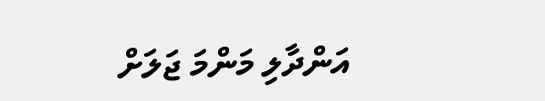އަންދާލި މަންމަ ޖަލަށް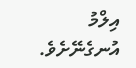އިލްމު އުނގެނޭށެވެ.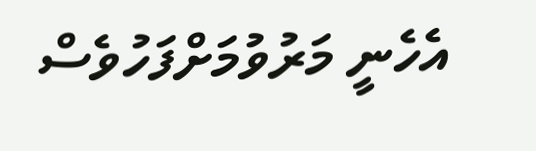އެހެނީ މަރުވުމަށްފަހުވެސް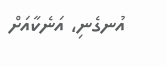އުނގެނި، އަނެކާއަށް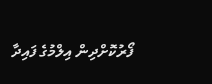ފޯރުކޮށްދިން އިލްމުގެ ފައިދާ